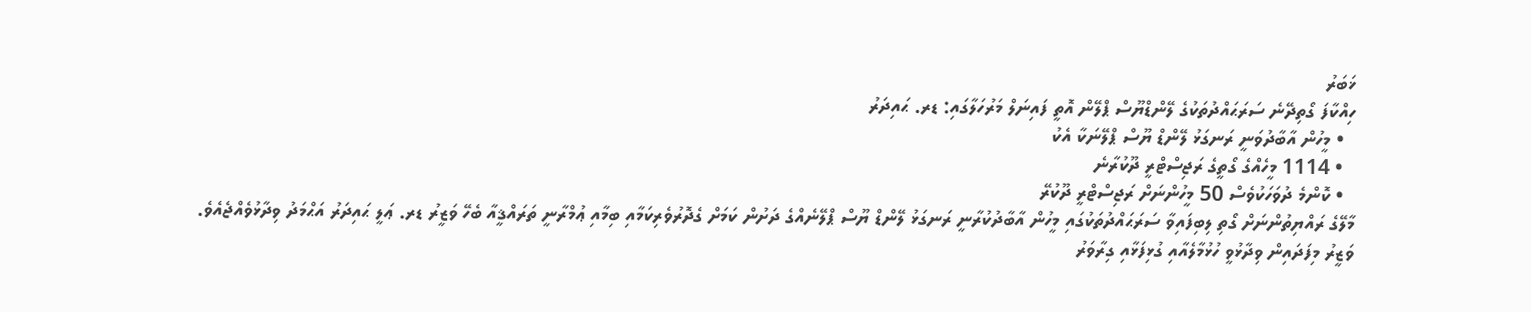ޚަބަރު
ހިއްކާފަ ގޯތިދޭނެ ސަރަޙައްދުތަކުގެ ލޭންޑްޔޫސް ޕްލޭން އޮތީ ފައިނަލް މަރުހަލާގައި: ޑރ. ޙައިދަރު
  • މީހުން އާބާދުވަނީ ރަނގަޅު ލޭންޑް ޔޫސް ޕްލޭނަކާ އެކު
  • 1114 މީހެއްގެ ގޯތީގެ ރަޖިސްޓްރީ ދޫކުރާނެ
  • ކޮންމެ ދުވަހަކުވެސް 50 މީހުންނަށް ރަޖިސްޓްރީ ދޫކުރޭ
މާލޭގެ ރައްޔިތުންނަށް ގޯތި ލިބިފައިވާ ސަރަޙައްދުތަކުގައި މީހުން އާބާދުކުރާނީ ރަނގަޅު ލޭންޑް ޔޫސް ޕްލޭނެއްގެ ދަށުން ކަމަށް ގެދޮރުވެރިކަމާއި ބިމާއި ޢުމްރާނީ ތަރައްޤީއާ ބެހޭ ވަޒީރު ޑރ. ޢަލީ ޙައިދަރު އަޙްމަދު ވިދާޅުވެއްޖެއެވެ.
ވަޒީރު މިފަދައިން ވިދާޅުވީ ހުޅުމާލެއާއި ގުޅިފަޅާއި ގިރާވަރު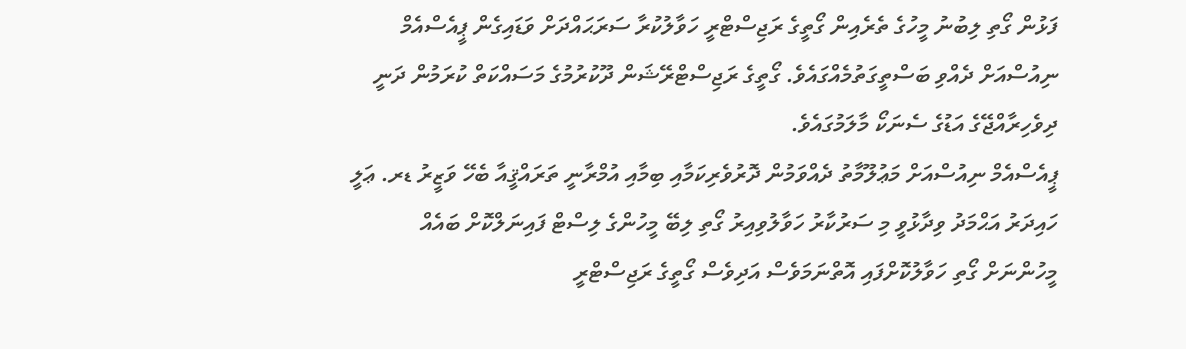ފަޅުން ގޯތި ލިބުނު މީހުގެ ތެރެއިން ގޯތީގެ ރަޖިސްޓްރީ ހަވާލުކުރާ ސަރަޙައްދަށް ވަޑައިގެން ޕީއެސްއެމް ނިއުސްއަށް ދެއްވި ބަސްތީގަތުމެއްގައެވެ. ގޯތީގެ ރަޖިސްޓްރޭޝަން ދޫކުރުމުގެ މަސައްކަތް ކުރަމުން ދަނީ ދިވެހިރާއްޖޭގެ އަޑުގެ ސެނަކޯ މާލަމުގައެވެ.
ޕީއެސްއެމް ނިއުސްއަށް މަޢުލޫމާތު ދެއްވަމުން ދޮރުވެރިކަމާއި ބިމާއި އުމްރާނީ ތަރައްޤީއާ ބެހޭ ވަޒީރު ޑރ. ޢަލީ ހައިދަރު އަޙްމަދު ވިދާޅުވީ މި ސަރުކާރު ހަވާލުވިއިރު ގޯތި ލިބޭ މީހުންގެ ލިސްޓް ފައިނަލްކޮށް ބައެއް މީހުންނަށް ގޯތި ހަވާލުކޮށްފައި އޮތްނަމަވެސް އަދިވެސް ގޯތީގެ ރަޖިސްޓްރީ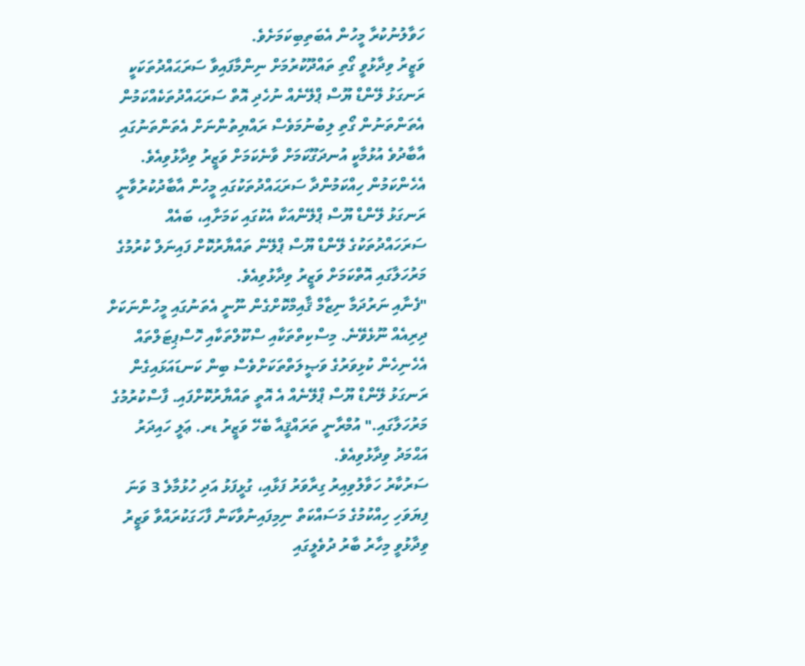ހަވާލުނުކުރާ މީހުން އެބަތިބިކަމަށެވެ.
ވަޒީރު ވިދާޅުވީ ގޯތި ތައްދޫކުރުމަށް ނިންމާފައިވާ ސަރަޙައްދުތަކަކީ ރަނގަޅު ލޭންޑް ޔޫސް ޕްލޭނެއް ނުހެދި އޮތް ސަރަޙައްދުތަކެއްކަމުން އެތަންތަނުން ގޯތި ލިބުނުމަވެސް ރައްޔިތުންނަށް އެތަންތަނުގައި އާބާދުވެ އުޅުމާކީ އުނދަގޫކަމަށް ވާނެކަމަށް ވަޒީރު ވިދާޅުވިއެވެ. އެހެންކަމުން ހިއްކަމުންދާ ސަރަޙައްދުތަކުގައި މީހުން އާބާދުކުރުވާނީ ރަނގަޅު ލޭންޑް ޔޫސް ޕްލޭންއަކާ އެކުގައި ކަމަށާއި، ބައެއް ސަރަހައްދުތަކުގެ ލޭންޑް ޔޫސް ޕްލޭން ތައްޔާރުކޮށް ފައިނަލް ކުރުމުގެ މަރުހަލާގައި އޮތްކަމަށް ވަޒީރު ވިދާޅުވިއެވެ.
"ފެނާއި ނަރުދަމާ ނިޒާމް ޤާއިމްކޮށްގެން ނޫނީ އެތަނުގައި މީހުންނަކަށް ދިރިއެއް ނޫޅެވޭނެ. މިސްކިތްތަކާއި ސްކޫލްތަކާއި ހޮސްޕިޓަލްތައް އެހެނިހެން ކުޅިވަރުގެ ވަޞީލަތްތަކަށްވެސް ބިން ކަނޑައަޅައިގެން ރަނގަޅު ލޭންޑް ޔޫސް ޕްލޭނެއް އެ އޮތީ ތައްޔާރުކޮށްފައި. ފާސްކުރުމުގެ މަރުހަލާގައި." އުމްރާނީ ތަރައްޤީއާ ބެހޭ ވަޒީރު ޑރ. ޢަލީ ހައިދަރު އަޙްމަދު ވިދާޅުވިއެވެ.
ސަރުކާރު ހަވާލުވިއިރު ގިރާވަރު ފަޅާއި، ގުޅީފަޅު އަދި ހުޅުމާލެ 3 ވަނަ ފިޔަވަހި ހިއްކުމުގެ މަސައްކަތް ނިމިފައިނުވާކަން ފާހަގަކުރައްވާ ވަޒީރު ވިދާޅުވީ މިހާރު ބާރު ދުވެލީގައި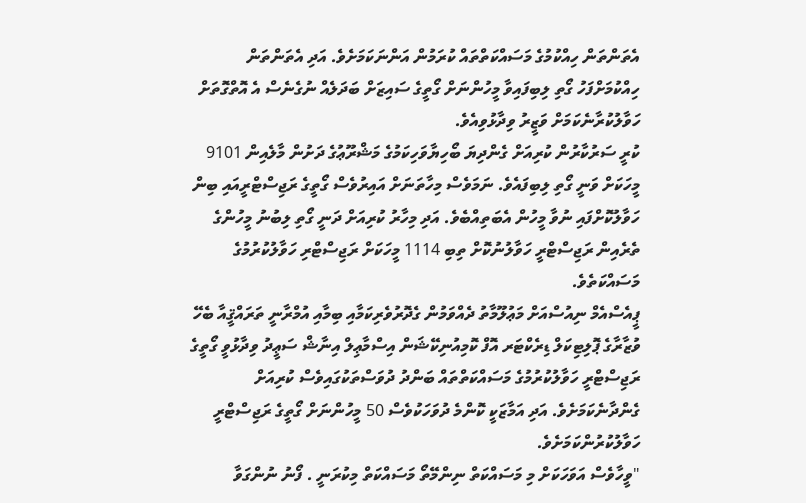އެތަންތަން ހިއްކުމުގެ މަސައްކަތްތައް ކުރަމުން އަންނަކަމަށެވެ. އަދި އެތަންތަން ހިއްކުމަށްފަހު ގޯތި ލިބިފައިވާ މީހުންނަށް ގޯތީގެ ސައިޒަށް ބަދަލެއް ނުގެނެސް އެ އޮތްގޮތަށް ހަވާލުކުރާނެކަމަށް ވަޒީރު ވިދާޅުވިއެވެ.
ކުރީ ސަރުކާރުން ކުރިއަށް ގެންދިޔަ ބޯހިޔާވަހިކަމުގެ މަޝްރޫޢުގެ ދަށުން މާލެއިން 9101 މީހަކަށް ވަނީ ގޯތި ލިބިފައެވެ. ނަމަވެސް މިހާތަނަށް އައިރުވެސް ގޯތީގެ ރަޖިސްޓްރީއައި ބިން ހަވާލުކޮށްފައި ނުވާ މީހުން އެބަތިއްބެވެ. އަދި މިހާރު ކުރިއަށް ދަނީ ގޯތި ލިބުނު މީހުންގެ ތެރެއިން ރަޖިސްޓްރީ ހަވާލުނުކޮށް ތިބި 1114 މީހަކަށް ރަޖިސްޓްރި ހަވާލުކުރުމުގެ މަސައްކަތެވެ.
ޕީއެސްއެމް ނިއުސްއަށް މަޢުލޫމާތު ދެއްވަމުން ގެދޮރުވެރިކަމާއި ބިމާއި އުމްރާނީ ތަރައްޤީއާ ބެހޭ ވުޒާރާގެ ޕޮލިޓިކަލް ޑިރެކްޓަރ އޮފް ކޮމިއުނިކޭޝަން އިސްމާޢިލް އިނާޝް ސަޢީދު ވިދާޅުވީ ގޯތީގެ ރަޖިސްޓްރީ ހަވާލުކުރުމުގެ މަސައްކަތްތައް ބަންދު ދުވަސްތަކުގައިވެސް ކުރިއަށް ގެންދާނެކަމަށެވެ. އަދި އަމާޒަކީ ކޮންމެ ދުވަހަކުވެސް 50 މީހުންނަށް ގޯތީގެ ރަޖިސްޓްރީ ހަވާލުކުރުންކަމަށެވެ.
"ވީހާވެސް އަވަހަކަށް މި މަސައްކަތް ނިންމޭތޯ މަސައްކަތް މިކުރަނީ . ފޯނު ނުންގަވާ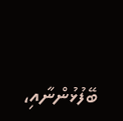ބޭފުޅުންނާއި،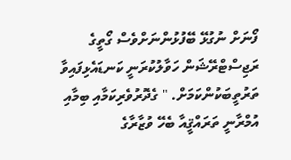ފޯނަށް ނުގުޅޭ ބޭފުޅުންނަށްވެސް ގޯތީގެ ރަޖިސްޓްރޭޝަން ހަވާލުކުރަނީ ކަނޑައެޅިފައިވާ ތަރުތީބަކުންކަމަށް. " ގެދޮރުވެރިކަމާއި ބިމާއި އުމްރާނީ ތަރައްޤީއާ ބެހޭ ވުޒާރާގެ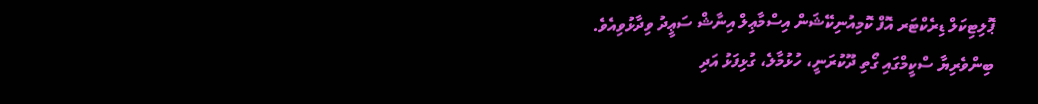ޕޮލިޓިކަލް ޑިރެކްޓަރ އޮފް ކޮމިއުނިކޭޝަން އިސްމާޢިލް އިނާޝް ސަޢީދު ވިދާޅުވިއެވެ.
ބިންވެރިޔާ ސްކީމްގައި ގޯތި ދޫކުރަނީ، ހުޅުމާލެ، ގުޅިފަޅު އަދި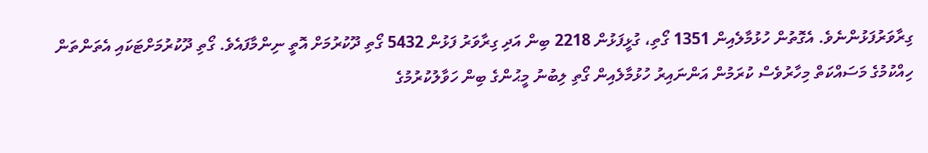ގިރާވަރުފަޅުންނެވެ. އެގޮތުން ހުޅުމާލެއިން 1351 ގޯތި، ގުޅީފަޅުން 2218 ބިން އަދި ގިރާވަރު ފަޅުން 5432 ގޯތި ދޫކުރުމަށް އޮތީ ނިންމާފައެވެ. ގޯތި ދޫކުރުމަށްޓަކައި އެތަންތަން ހިއްކުމުގެ މަސައްކަތް މިހާރުވެސް ކުރަމުން އަންނައިރު ހުޅުމާލެއިން ގޯތި ލިބުނު މީޙުންގެ ބިން ހަވާލުކުރުމުގެ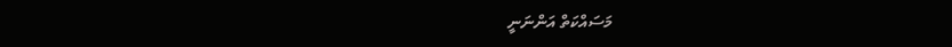މަސައްކަތް އަންނަނީ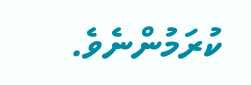ކުރަމުންނެވެ.